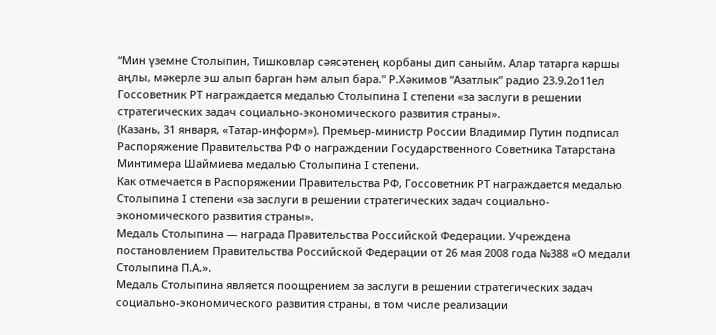“Мин үземне Столыпин, Тишковлар сәясәтенең корбаны дип саныйм. Алар татарга каршы аңлы, мәкерле эш алып барган һәм алып бара.” Р.Хәкимов “Азатлык” радио 23.9.2о11ел
Госсоветник РТ награждается медалью Столыпина I степени «за заслуги в решении стратегических задач социально-экономического развития страны».
(Казань, 31 января, «Татар-информ»). Премьер-министр России Владимир Путин подписал Распоряжение Правительства РФ о награждении Государственного Советника Татарстана Минтимера Шаймиева медалью Столыпина I степени.
Как отмечается в Распоряжении Правительства РФ, Госсоветник РТ награждается медалью Столыпина I степени «за заслуги в решении стратегических задач социально-экономического развития страны».
Медаль Столыпина — награда Правительства Российской Федерации. Учреждена постановлением Правительства Российской Федерации от 26 мая 2008 года №388 «О медали Столыпина П.А.».
Медаль Столыпина является поощрением за заслуги в решении стратегических задач социально-экономического развития страны, в том числе реализации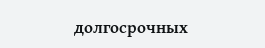долгосрочных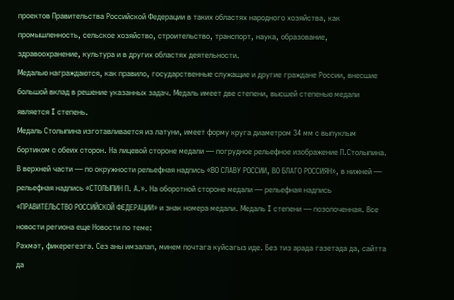проектов Правительства Российской Федерации в таких областях народного хозяйства, как промышленность, сельское хозяйство, строительство, транспорт, наука, образование, здравоохранение, культура и в других областях деятельности.
Медалью награждаются, как правило, государственные служащие и другие граждане России, внесшие большой вклад в решение указанных задач. Медаль имеет две степени, высшей степенью медали является I степень.
Медаль Столыпина изготавливается из латуни, имеет форму круга диаметром 34 мм с выпуклым бортиком с обеих сторон. На лицевой стороне медали — погрудное рельефное изображение П.Столыпина. В верхней части — по окружности рельефная надпись «ВО СЛАВУ РОССИИ, ВО БЛАГО РОССИЯН», в нижней — рельефная надпись «СТОЛЫПИН П. А.». На оборотной стороне медали — рельефная надпись «ПРАВИТЕЛЬСТВО РОССИЙСКОЙ ФЕДЕРАЦИИ» и знак номера медали. Медаль I степени — позолоченная. Все новости региона еще Новости по теме:
Рәхмәт, фикерегезгә. Сез аны имзалап, минем почтага куйсагыз иде. Без тиз арада газетада да, сайтта да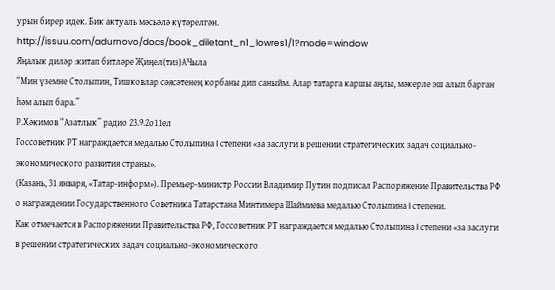урын бирер идек. Бик актуаль мәсьәлә күтәрелгән.
http://issuu.com/adurnovo/docs/book_diletant_n1_lowres1/1?mode=window
Яңалык диләр :китап битләре Җиңел(тиз)АЧыла
“Мин үземне Столыпин, Тишковлар сәясәтенең корбаны дип саныйм. Алар татарга каршы аңлы, мәкерле эш алып барган һәм алып бара.”
Р.Хәкимов “Азатлык” радио 23.9.2о11ел
Госсоветник РТ награждается медалью Столыпина I степени «за заслуги в решении стратегических задач социально-экономического развития страны».
(Казань, 31 января, «Татар-информ»). Премьер-министр России Владимир Путин подписал Распоряжение Правительства РФ о награждении Государственного Советника Татарстана Минтимера Шаймиева медалью Столыпина I степени.
Как отмечается в Распоряжении Правительства РФ, Госсоветник РТ награждается медалью Столыпина I степени «за заслуги в решении стратегических задач социально-экономического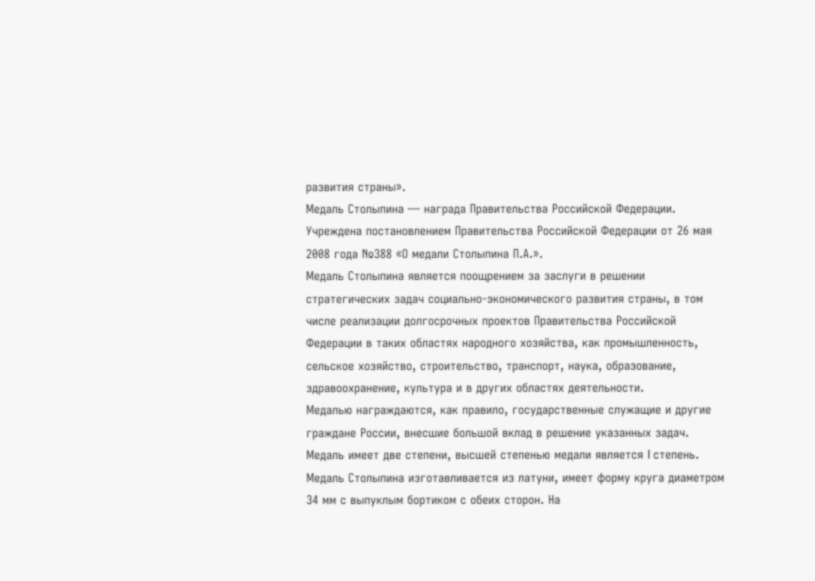развития страны».
Медаль Столыпина — награда Правительства Российской Федерации. Учреждена постановлением Правительства Российской Федерации от 26 мая 2008 года №388 «О медали Столыпина П.А.».
Медаль Столыпина является поощрением за заслуги в решении стратегических задач социально-экономического развития страны, в том числе реализации долгосрочных проектов Правительства Российской Федерации в таких областях народного хозяйства, как промышленность, сельское хозяйство, строительство, транспорт, наука, образование, здравоохранение, культура и в других областях деятельности.
Медалью награждаются, как правило, государственные служащие и другие граждане России, внесшие большой вклад в решение указанных задач. Медаль имеет две степени, высшей степенью медали является I степень.
Медаль Столыпина изготавливается из латуни, имеет форму круга диаметром 34 мм с выпуклым бортиком с обеих сторон. На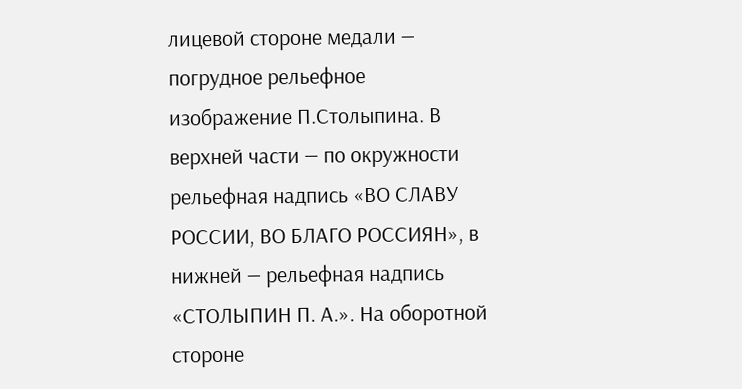лицевой стороне медали — погрудное рельефное изображение П.Столыпина. В верхней части — по окружности рельефная надпись «ВО СЛАВУ РОССИИ, ВО БЛАГО РОССИЯН», в нижней — рельефная надпись «СТОЛЫПИН П. А.». На оборотной стороне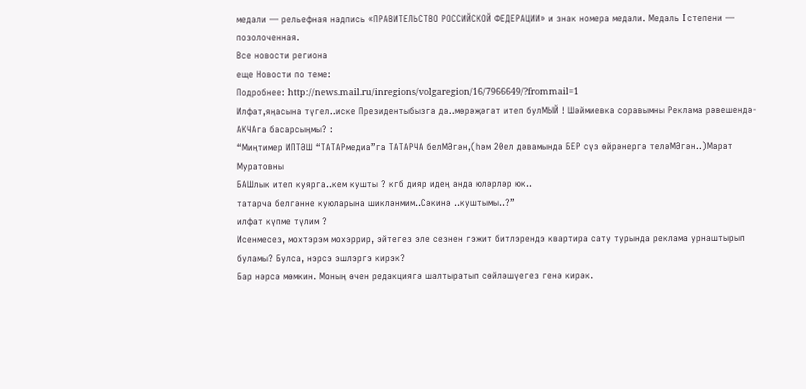медали — рельефная надпись «ПРАВИТЕЛЬСТВО РОССИЙСКОЙ ФЕДЕРАЦИИ» и знак номера медали. Медаль I степени — позолоченная.
Все новости региона
еще Новости по теме:
Подробнее: http://news.mail.ru/inregions/volgaregion/16/7966649/?frommail=1
Илфат,яңасына түгел..иске Президентыбызга да..мөрәҗәгат итеп булМЫЙ ! Шәймиевка соравымны Реклама рәвешендә-АКЧАга басарсыңмы? :
“Миңтимер ИПТӘШ “ТАТАРмедиа”га ТАТАРЧА белМӘгән,(һәм 20ел дәвамында БЕР сүз өйрәнергә теләМӘгән..)Марат Муратовны
БАШлык итеп куярга..кем кушты ? кгб дияр идең анда юләрләр юк..
татарча белгәнне куюларына шикләнмим..Сәкинә ..куштымы..?”
илфат күпме түлим ?
Исенмесез, мохтэрэм мохэррир, эйтегез эле сезнен гэжит битлэрендэ квартира сату турында реклама урнаштырып буламы? Булса, нэрсэ эшлэргэ кирэк?
Бар нәрсә мөмкин. Моның өчен редакциягә шалтыратып сөйләшүегез генә кирәк.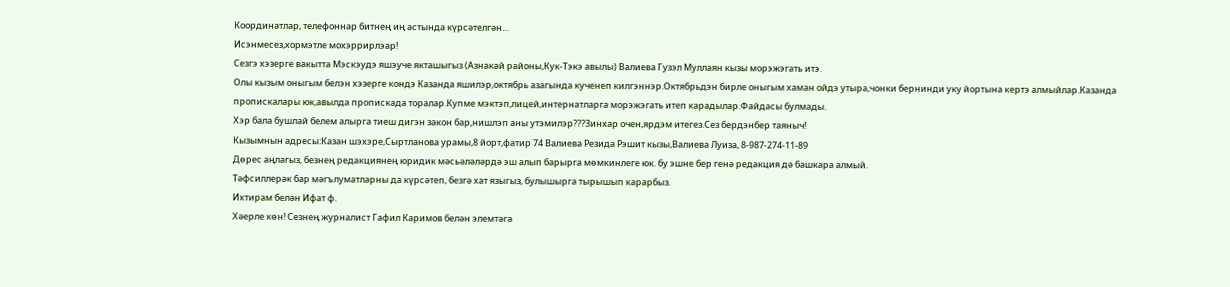Координатлар, телефоннар битнең иң астында күрсәтелгән…
Исэнмесез,хормэтле мохэррирлэар!
Сезгэ хэзерге вакытта Мэскэудэ яшэуче якташыгыз (Азнакай районы,Кук-Тэкэ авылы) Валиева Гузэл Муллаян кызы морэжэгать итэ.
Олы кызым оныгым белэн хэзерге кондэ Казанда яшилэр,октябрь азагында кученеп килгэннэр.Октябрьдэн бирле оныгым хаман ойдэ утыра,чонки бернинди уку йортына кертэ алмыйлар.Казанда пропискалары юк,авылда пропискада торалар.Купме мэктэп,лицей,интернатларга морэжэгать итеп карадылар.Файдасы булмады.
Хэр бала бушлай белем алырга тиеш дигэн закон бар,нишлэп аны утэмилэр???Зинхар очен,ярдэм итегез.Сез бердэнбер таяныч!
Кызымнын адресы:Казан шэхэре,Сыртланова урамы,8 йорт,фатир 74 Валиева Резида Рэшит кызы,Валиева Луиза, 8-987-274-11-89
Дөрес аңлагыз, безнең редакциянең юридик мәсьәләләрдә эш алып барырга мөмкинлеге юк. бу эшне бер генә редакция дә башкара алмый.
Тәфсиллерәк бар мәгълуматларны да күрсәтеп, безгә хат языгыз, булышырга тырышып карарбыз.
Ихтирам белән Ифат ф.
Хәерле көн! Сезнең журналист Гафил Каримов белән элемтәгә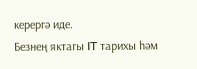керергә иде.
Безнең яктагы IT тарихы һәм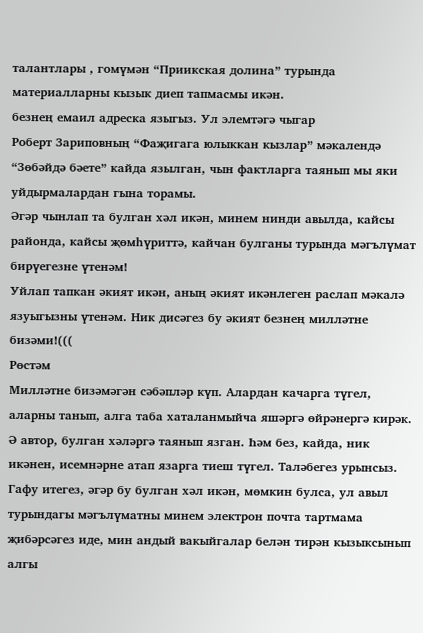талантлары , гомүмән “Приикская долина” турында материалларны кызык диеп тапмасмы икән.
безнең емаил адреска языгыз. Ул элемтәгә чыгар
Роберт Зариповның “Фаҗигага юлыккан кызлар” мәкалендә “Зөбәйдә бәете” кайда язылган, чын фактларга таянып мы яки уйдырмалардан гына торамы.
Әгәр чынлап та булган хәл икән, минем нинди авылда, кайсы районда, кайсы җөмһүриттә, кайчан булганы турында мәгълүмат бирүегезне үтенәм!
Уйлап тапкан әкият икән, аның әкият икәнлеген раслап мәкалә язуыгызны үтенәм. Ник дисәгез бу әкият безнең милләтне бизәми!(((
Рөстәм
Милләтне бизәмәгән сәбәпләр күп. Алардан качарга түгел, аларны танып, алга таба хаталанмыйча яшәргә өйрәнергә кирәк. Ә автор, булган хәләргә таянып язган. Һәм без, кайда, ник икәнен, исемнәрне атап язарга тиеш түгел. Таләбегез урынсыз.
Гафу итегез, әгәр бу булган хәл икән, мөмкин булса, ул авыл турындагы мәгълүматны минем электрон почта тартмама җибәрсәгез иде, мин андый вакыйгалар белән тирән кызыксынып алгы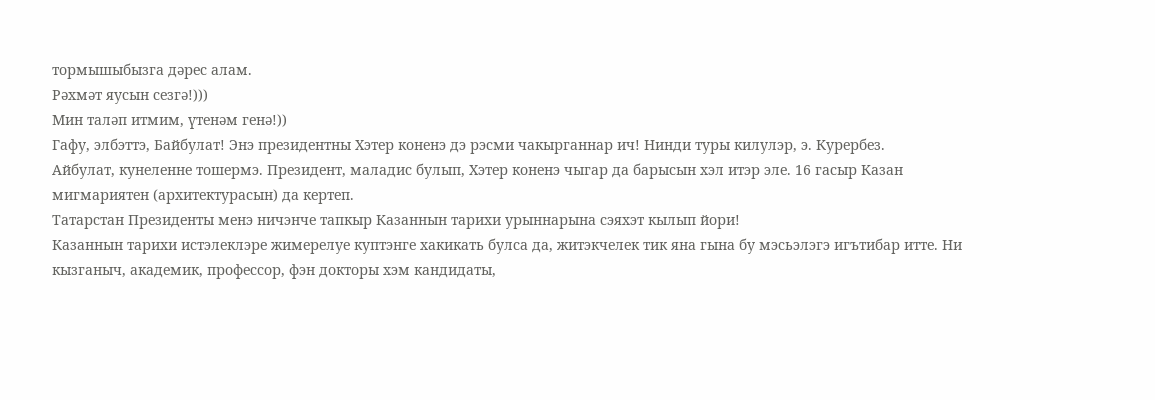тормышыбызга дәрес алам.
Рәхмәт яусын сезгә!)))
Мин таләп итмим, үтенәм генә!))
Гафу, элбэттэ, Байбулат! Энэ президентны Хэтер коненэ дэ рэсми чакырганнар ич! Нинди туры килулэр, э. Курербез.
Айбулат, кунеленне тошермэ. Президент, маладис булып, Хэтер коненэ чыгар да барысын хэл итэр эле. 16 гасыр Казан мигмариятен (архитектурасын) да кертеп.
Татарстан Президенты менэ ничэнче тапкыр Казаннын тарихи урыннарына сэяхэт кылып йори!
Казаннын тарихи истэлеклэре жимерелуе куптэнге хакикать булса да, житэкчелек тик яна гына бу мэсьэлэгэ игътибар итте. Ни кызганыч, академик, профессор, фэн докторы хэм кандидаты,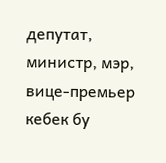депутат, министр, мэр, вице-премьер кебек бу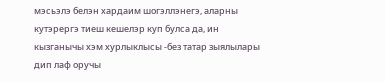мэсьэлэ белэн хардаим шогэллэнегэ, аларны кутэрергэ тиеш кешелэр куп булса да, ин кызганычы хэм хурлыклысы -без татар зыялылары дип лаф оручы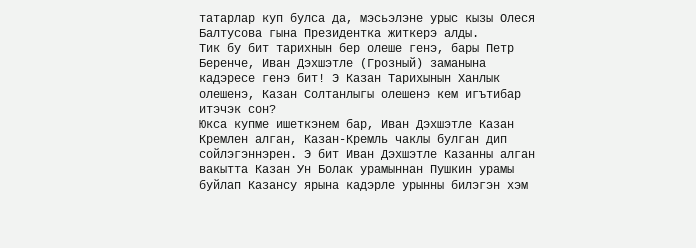татарлар куп булса да, мэсьэлэне урыс кызы Олеся Балтусова гына Президентка житкерэ алды.
Тик бу бит тарихнын бер олеше генэ, бары Петр Беренче, Иван Дэхшэтле (Грозный) заманына кадэресе генэ бит! Э Казан Тарихынын Ханлык олешенэ, Казан Солтанлыгы олешенэ кем игътибар итэчэк сон?
Юкса купме ишеткэнем бар, Иван Дэхшэтле Казан Кремлен алган, Казан-Кремль чаклы булган дип сойлэгэннэрен. Э бит Иван Дэхшэтле Казанны алган вакытта Казан Ун Болак урамыннан Пушкин урамы буйлап Казансу ярына кадэрле урынны билэгэн хэм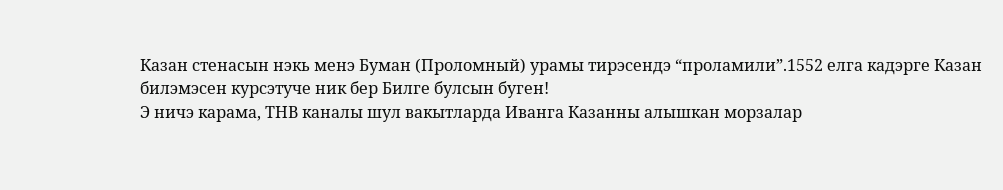Казан стенасын нэкь менэ Буман (Проломный) урамы тирэсендэ “проламили”.1552 елга кадэрге Казан билэмэсен курсэтуче ник бер Билге булсын буген!
Э ничэ карама, ТНВ каналы шул вакытларда Иванга Казанны алышкан морзалар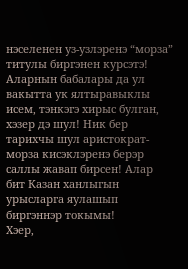нэселенен уз-узлэренэ “морза” титулы биргэнен курсэтэ! Аларнын бабалары да ул вакытта ук ялтыравыклы исем, тэнкэгэ хирыс булган, хэзер дэ шул! Ник бер тарихчы шул аристократ-морза кисэклэренэ берэр саллы жавап бирсен! Алар бит Казан ханлыгын урысларга яулашып биргэннэр токымы!
Хэер,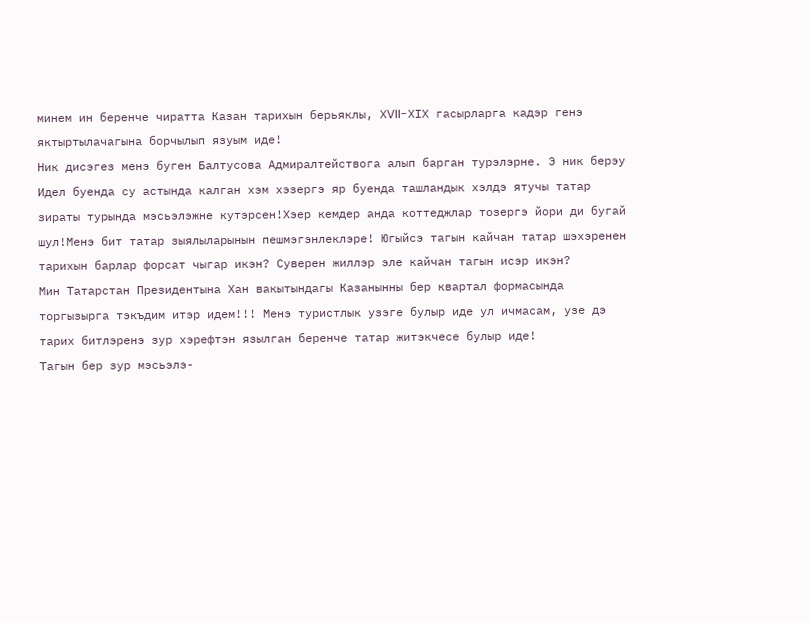минем ин беренче чиратта Казан тарихын берьяклы, ХVII-ХIХ гасырларга кадэр генэ яктыртылачагына борчылып язуым иде!
Ник дисэгез менэ буген Балтусова Адмиралтействога алып барган турэлэрне. Э ник берэу Идел буенда су астында калган хэм хэзергэ яр буенда ташландык хэлдэ ятучы татар зираты турында мэсьэлэжне кутэрсен!Хэер кемдер анда коттеджлар тозергэ йори ди бугай шул!Менэ бит татар зыялыларынын пешмэгэнлеклэре! Югыйсэ тагын кайчан татар шэхэренен тарихын барлар форсат чыгар икэн? Суверен жиллэр эле кайчан тагын исэр икэн?
Мин Татарстан Президентына Хан вакытындагы Казанынны бер квартал формасында торгызырга тэкъдим итэр идем!!! Менэ туристлык узэге булыр иде ул ичмасам, узе дэ тарих битлэренэ зур хэрефтэн язылган беренче татар житэкчесе булыр иде!
Тагын бер зур мэсьэлэ-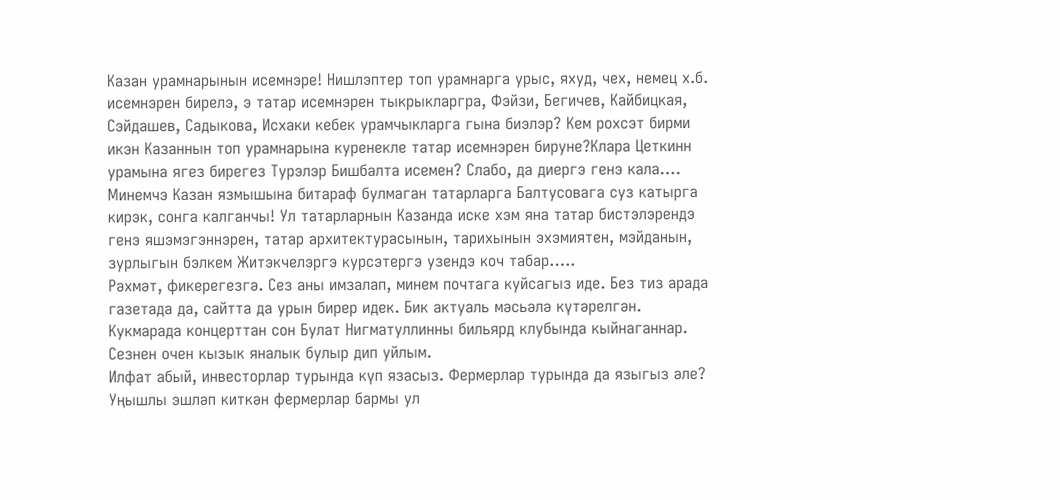Казан урамнарынын исемнэре! Нишлэптер топ урамнарга урыс, яхуд, чех, немец х.б. исемнэрен бирелэ, э татар исемнэрен тыкрыкларгра, Фэйзи, Бегичев, Кайбицкая, Сэйдашев, Садыкова, Исхаки кебек урамчыкларга гына биэлэр? Кем рохсэт бирми икэн Казаннын топ урамнарына куренекле татар исемнэрен бируне?Клара Цеткинн урамына ягез бирегез Турэлэр Бишбалта исемен? Слабо, да диергэ генэ кала…. Минемчэ Казан язмышына битараф булмаган татарларга Балтусовага суз катырга кирэк, сонга калганчы! Ул татарларнын Казанда иске хэм яна татар бистэлэрендэ генэ яшэмэгэннэрен, татар архитектурасынын, тарихынын эхэмиятен, мэйданын, зурлыгын бэлкем Житэкчелэргэ курсэтергэ узендэ коч табар…..
Рәхмәт, фикерегезгә. Сез аны имзалап, минем почтага куйсагыз иде. Без тиз арада газетада да, сайтта да урын бирер идек. Бик актуаль мәсьәлә күтәрелгән.
Кукмарада концерттан сон Булат Нигматуллинны бильярд клубында кыйнаганнар. Сезнен очен кызык яналык булыр дип уйлым.
Илфат абый, инвесторлар турында күп язасыз. Фермерлар турында да языгыз әле? Уңышлы эшләп киткән фермерлар бармы ул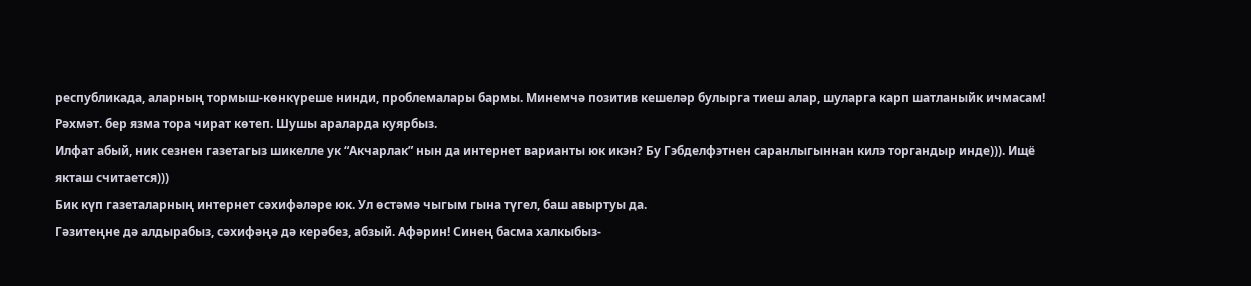республикада, аларның тормыш-көнкүреше нинди, проблемалары бармы. Минемчә позитив кешеләр булырга тиеш алар, шуларга карп шатланыйк ичмасам!
Рәхмәт. бер язма тора чират көтеп. Шушы араларда куярбыз.
Илфат абый, ник сезнен газетагыз шикелле ук “Акчарлак” нын да интернет варианты юк икэн? Бу Гэбделфэтнен саранлыгыннан килэ торгандыр инде))). Ищё якташ считается)))
Бик күп газеталарның интернет сәхифәләре юк. Ул өстәмә чыгым гына түгел, баш авыртуы да.
Гәзитеңне дә алдырабыз, сәхифәңә дә керәбез, абзый. Афәрин! Синең басма халкыбыз-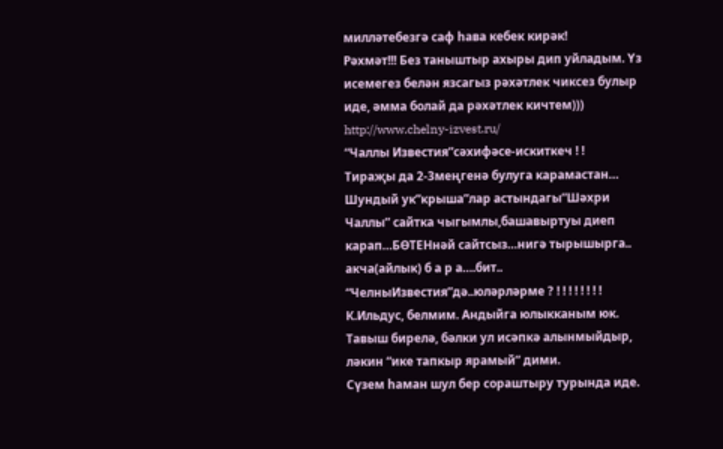милләтебезгә саф һава кебек кирәк!
Рәхмәт!!! Без таныштыр ахыры дип уйладым. Үз исемегез белән язсагыз рәхәтлек чиксез булыр иде, әмма болай да рәхәтлек кичтем)))
http://www.chelny-izvest.ru/
“Чаллы Известия”сәхифәсе-искиткеч ! !
Тираҗы да 2-3меңгенә булуга карамастан…
Шундый ук”крыша”лар астындагы”Шәхри Чаллы” сайтка чыгымлы,башавыртуы диеп карап…БӨТЕНнәй сайтсыз…нигә тырышырга..
акча(айлык) б а р а….бит..
“ЧелныИзвестия”дә..юләрләрме ? ! ! ! ! ! ! ! !
К.Ильдус, белмим. Андыйга юлыкканым юк. Тавыш бирелә, бәлки ул исәпкә алынмыйдыр, ләкин “ике тапкыр ярамый” дими.
Сүзем һаман шул бер сораштыру турында иде.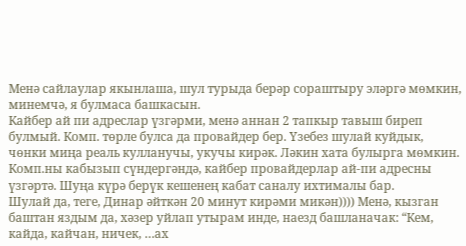Менә сайлаулар якынлаша, шул турыда берәр сораштыру эләргә мөмкин, минемчә, я булмаса башкасын.
Кайбер ай пи адреслар үзгәрми, менә аннан 2 тапкыр тавыш биреп булмый. Комп. төрле булса да провайдер бер. Үзебез шулай куйдык, чөнки миңа реаль кулланучы, укучы кирәк. Ләкин хата булырга мөмкин. Комп.ны кабызып сүндергәндә, кайбер провайдерлар ай-пи адресны үзгәртә. Шуңа күрә берүк кешенең кабат саналу ихтималы бар.
Шулай да, теге, Динар әйткән 20 минут кирәми микән)))) Менә, кызган баштан яздым да, хәзер уйлап утырам инде, наезд башланачак: “Кем, кайда, кайчан, ничек, …ах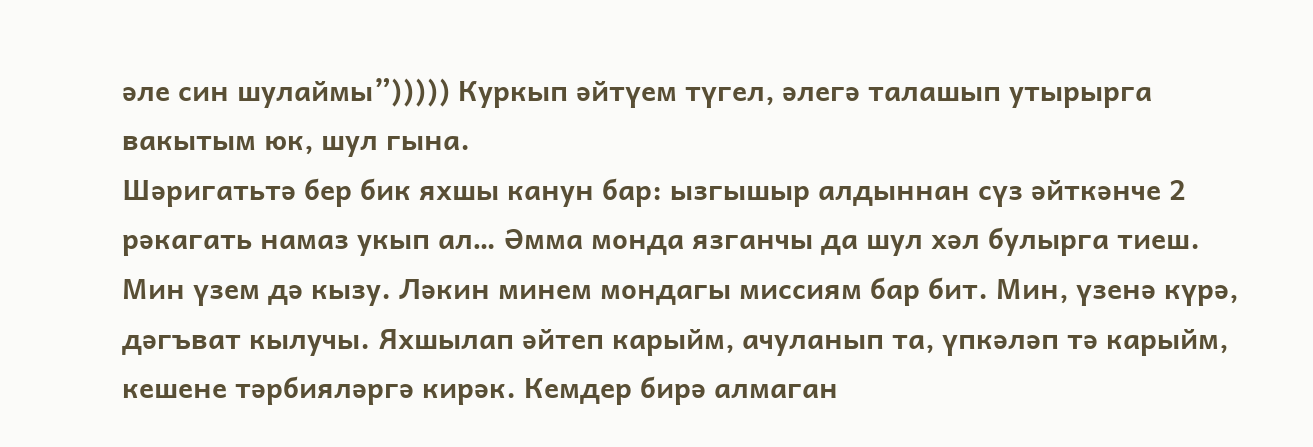әле син шулаймы”))))) Куркып әйтүем түгел, әлегә талашып утырырга вакытым юк, шул гына.
Шәригатьтә бер бик яхшы канун бар: ызгышыр алдыннан сүз әйткәнче 2 рәкагать намаз укып ал… Әмма монда язганчы да шул хәл булырга тиеш.
Мин үзем дә кызу. Ләкин минем мондагы миссиям бар бит. Мин, үзенә күрә, дәгъват кылучы. Яхшылап әйтеп карыйм, ачуланып та, үпкәләп тә карыйм, кешене тәрбияләргә кирәк. Кемдер бирә алмаган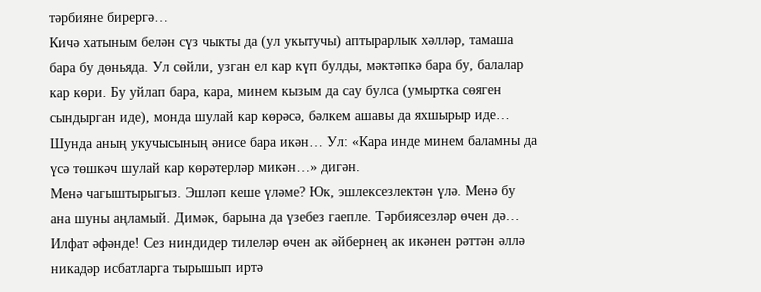тәрбияне бирергә…
Кичә хатыным белән сүз чыкты да (ул укытучы) аптырарлык хәлләр, тамаша бара бу дөньяда. Ул сөйли, узган ел кар күп булды, мәктәпкә бара бу, балалар кар көри. Бу уйлап бара, кара, минем кызым да сау булса (умыртка сөяген сындырган иде), монда шулай кар көрәсә, бәлкем ашавы да яхшырыр иде… Шунда аның укучысының әнисе бара икән… Ул: «Кара инде минем баламны да үсә төшкәч шулай кар көрәтерләр микән…» дигән.
Менә чагыштырыгыз. Эшләп кеше үләме? Юк, эшлексезлектән үлә. Менә бу ана шуны аңламый. Димәк, барына да үзебез гаепле. Тәрбиясезләр өчен дә…
Илфат әфәнде! Сез ниндидер тилеләр өчен ак әйбернең ак икәнен рәттән әллә никадәр исбатларга тырышып иртә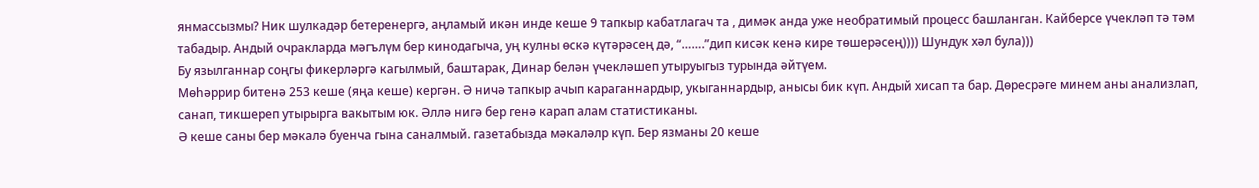янмассызмы? Ник шулкадәр бетеренергә, аңламый икән инде кеше 9 тапкыр кабатлагач та , димәк анда уже необратимый процесс башланган. Кайберсе үчекләп тә тәм табадыр. Андый очракларда мәгълүм бер кинодагыча, уң кулны өскә күтәрәсең дә, “…….”дип кисәк кенә кире төшерәсең)))) Шундук хәл була)))
Бу язылганнар соңгы фикерләргә кагылмый, баштарак, Динар белән үчекләшеп утыруыгыз турында әйтүем.
Мөһәррир битенә 253 кеше (яңа кеше) кергән. Ә ничә тапкыр ачып караганнардыр, укыганнардыр, анысы бик күп. Андый хисап та бар. Дөресрәге минем аны анализлап, санап, тикшереп утырырга вакытым юк. Әллә нигә бер генә карап алам статистиканы.
Ә кеше саны бер мәкалә буенча гына саналмый. газетабызда мәкаләлр күп. Бер язманы 20 кеше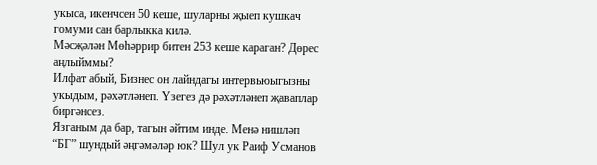укыса, икенчсен 50 кеше, шуларны җыеп кушкач гомуми сан барлыкка килә.
Мәсҗәлән Мөһәррир битен 253 кеше караган? Дөрес аңлыйммы?
Илфат абый, Бизнес он лайндагы интервьюыгызны укыдым, рәхәтләнеп. Үзегез дә рәхәтләнеп җаваплар биргәнсез.
Язганым да бар, тагын әйтим инде. Менә нишләп “БГ” шундый әңгәмәләр юк? Шул ук Раиф Усманов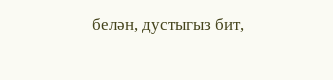белән, дустыгыз бит,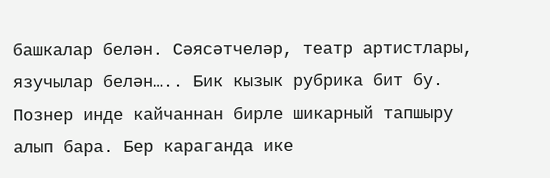башкалар белән. Сәясәтчеләр, театр артистлары, язучылар белән….. Бик кызык рубрика бит бу. Познер инде кайчаннан бирле шикарный тапшыру алып бара. Бер караганда ике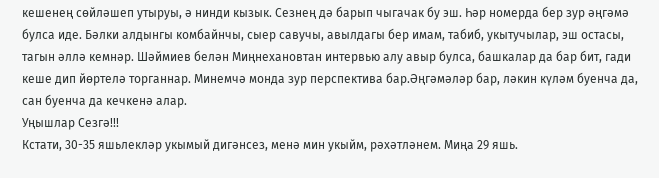кешенең сөйләшеп утыруы, ә нинди кызык. Сезнең дә барып чыгачак бу эш. Һәр номерда бер зур әңгәмә булса иде. Бәлки алдынгы комбайнчы, сыер савучы, авылдагы бер имам, табиб, укытучылар, эш остасы, тагын әллә кемнәр. Шәймиев белән Миңнехановтан интервью алу авыр булса, башкалар да бар бит, гади кеше дип йөртелә торганнар. Минемчә монда зур перспектива бар.Әңгәмәләр бар, ләкин күләм буенча да, сан буенча да кечкенә алар.
Уңышлар Сезгә!!!
Кстати, 30-35 яшьлекләр укымый дигәнсез, менә мин укыйм, рәхәтләнем. Миңа 29 яшь.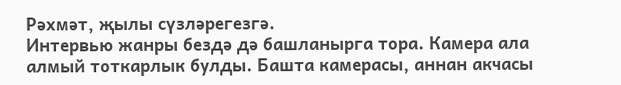Рәхмәт, җылы сүзләрегезгә.
Интервью жанры бездә дә башланырга тора. Камера ала алмый тоткарлык булды. Башта камерасы, аннан акчасы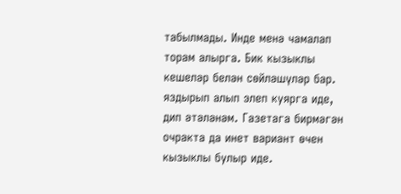табылмады. Инде менә чамалап торам алырга. Бик кызыклы кешеләр белән сөйләшүләр бар. яздырып алып элеп куярга иде, дип әтәләнәм. Газетага бирмәгән очракта да инет вариант өчен кызыклы булыр иде.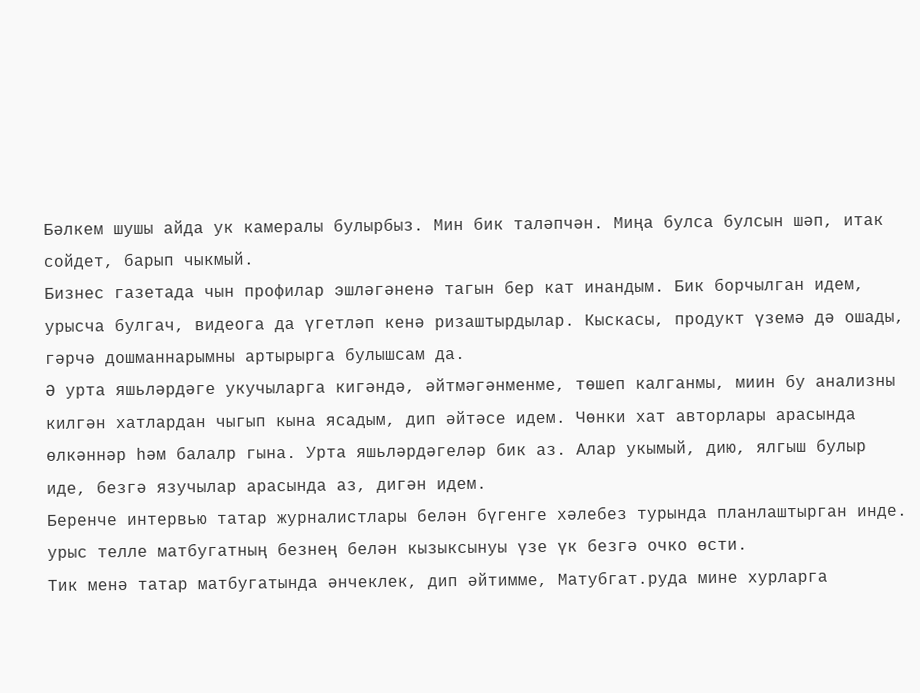Бәлкем шушы айда ук камералы булырбыз. Мин бик таләпчән. Миңа булса булсын шәп, итак сойдет, барып чыкмый.
Бизнес газетада чын профилар эшләгәненә тагын бер кат инандым. Бик борчылган идем, урысча булгач, видеога да үгетләп кенә ризаштырдылар. Кыскасы, продукт үземә дә ошады, гәрчә дошманнарымны артырырга булышсам да.
Ә урта яшьләрдәге укучыларга кигәндә, әйтмәгәнменме, төшеп калганмы, миин бу анализны килгән хатлардан чыгып кына ясадым, дип әйтәсе идем. Чөнки хат авторлары арасында өлкәннәр һәм балалр гына. Урта яшьләрдәгеләр бик аз. Алар укымый, дию, ялгыш булыр иде, безгә язучылар арасында аз, дигән идем.
Беренче интервью татар журналистлары белән бүгенге хәлебез турында планлаштырган инде.
урыс телле матбугатның безнең белән кызыксынуы үзе үк безгә очко өсти.
Тик менә татар матбугатында әнчеклек, дип әйтимме, Матубгат.руда мине хурларга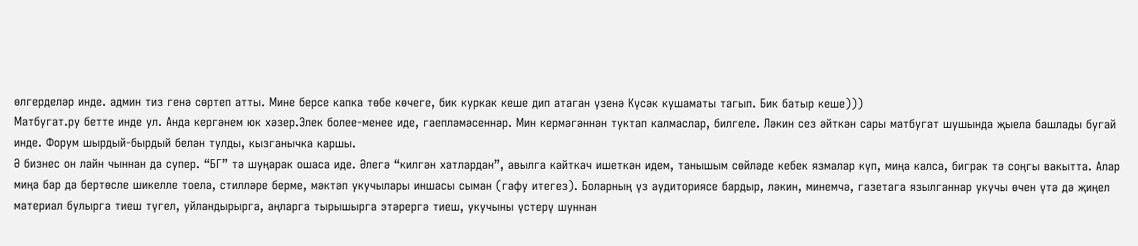өлгерделәр инде. админ тиз генә сөртеп атты. Мине берсе капка төбе көчеге, бик куркак кеше дип атаган үзенә Күсәк кушаматы тагып. Бик батыр кеше)))
Матбугат.ру бетте инде ул. Анда кергәнем юк хәзер.Элек более-менее иде, гаепләмәсеннәр. Мин кермәгәннән туктап калмаслар, билгеле. Ләкин сез әйткән сары матбугат шушында җыела башлады бугай инде. Форум шырдый-бырдый белән тулды, кызганычка каршы.
Ә бизнес он лайн чыннан да супер. “БГ” тә шуңарак ошаса иде. Әлегә “килгән хатлардан”, авылга кайткач ишеткән идем, танышым сөйләде кебек язмалар күп, миңа калса, бигрәк тә соңгы вакытта. Алар миңа бар да бертөсле шикелле тоела, стилләре берме, мәктәп укучылары иншасы сыман (гафу итегез). Боларның үз аудиториясе бардыр, ләкин, минемчә, газетага язылганнар укучы өчен үтә дә җиңел материал булырга тиеш түгел, уйландырырга, аңларга тырышырга этәрергә тиеш, укучыны үстерү шуннан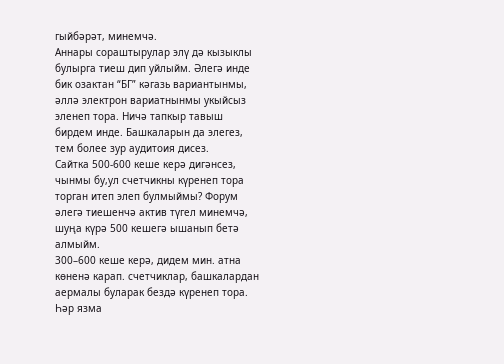гыйбәрәт, минемчә.
Аннары сораштырулар элү дә кызыклы булырга тиеш дип уйлыйм. Әлегә инде бик озактан “БГ” кәгазь вариантынмы, әллә электрон вариатнынмы укыйсыз эленеп тора. Ничә тапкыр тавыш бирдем инде. Башкаларын да элегез, тем более зур аудитоия дисез.
Сайтка 500-600 кеше керә дигәнсез, чынмы бу,ул счетчикны күренеп тора торган итеп элеп булмыймы? Форум әлегә тиешенчә актив түгел минемчә, шуңа күрә 500 кешегә ышанып бетә алмыйм.
300–600 кеше керә, дидем мин. атна көненә карап. счетчиклар, башкалардан аермалы буларак бездә күренеп тора. Һәр язма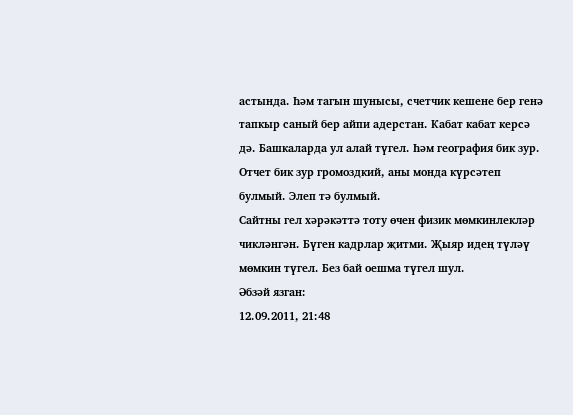астында. Һәм тагын шунысы, счетчик кешене бер генә тапкыр саный бер айпи адерстан. Кабат кабат керсә дә. Башкаларда ул алай түгел. Һәм география бик зур. Отчет бик зур громоздкий, аны монда күрсәтеп булмый. Элеп тә булмый.
Сайтны гел хәрәкәттә тоту өчен физик мөмкинлекләр чикләнгән. Бүген кадрлар җитми. Җыяр идең түләү мөмкин түгел. Без бай оешма түгел шул.
Әбзәй язган:
12.09.2011, 21:48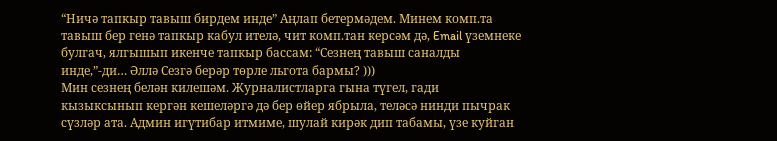“Ничә тапкыр тавыш бирдем инде” Аңлап бетермәдем. Минем комп.та тавыш бер генә тапкыр кабул ителә, чит комп.тан керсәм дә, Email үземнеке булгач, ялгышып икенче тапкыр бассам: “Сезнең тавыш саналды инде,”-ди… Әллә Сезгә берәр төрле льгота бармы? )))
Мин сезнең белән килешәм. Журналистларга гына түгел, гади кызыксынып кергән кешеләргә дә бер өйер ябрыла, теләсә нинди пычрак сүзләр ата. Админ игүтибар итмиме, шулай кирәк дип табамы, үзе куйган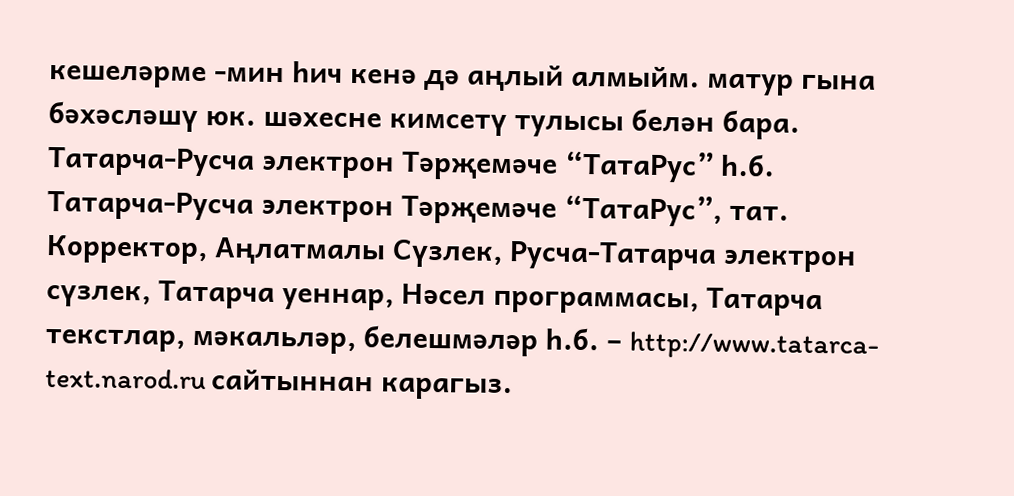кешеләрме -мин һич кенә дә аңлый алмыйм. матур гына бәхәсләшү юк. шәхесне кимсетү тулысы белән бара.
Татарча-Русча электрон Тәрҗемәче “ТатаРус” һ.б.
Татарча-Русча электрон Тәрҗемәче “ТатаРус”, тат. Корректор, Аңлатмалы Сүзлек, Русча-Татарча электрон сүзлек, Татарча уеннар, Нәсел программасы, Татарча текстлар, мәкальләр, белешмәләр һ.б. – http://www.tatarca-text.narod.ru сайтыннан карагыз.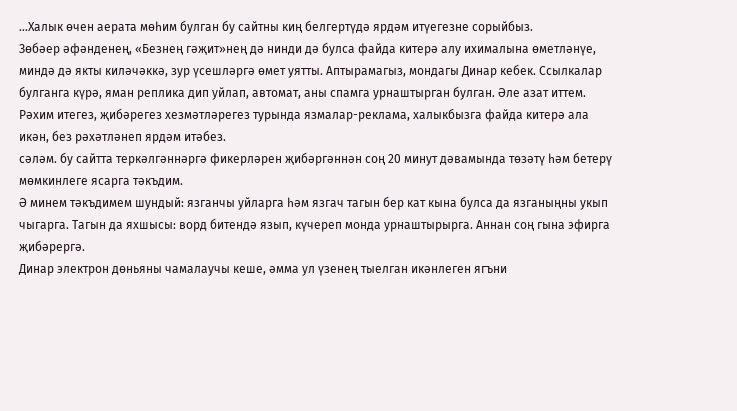…Халык өчен аерата мөһим булган бу сайтны киң белгертүдә ярдәм итүегезне сорыйбыз.
Зөбәер әфәнденең, «Безнең гәҗит»нең дә нинди дә булса файда китерә алу ихималына өметләнүе, миндә дә якты киләчәккә, зур үсешләргә өмет уятты. Аптырамагыз, мондагы Динар кебек. Ссылкалар булганга күрә, яман реплика дип уйлап, автомат, аны спамга урнаштырган булган. Әле азат иттем.
Рәхим итегез, җибәрегез хезмәтләрегез турында язмалар-реклама, халыкбызга файда китерә ала икән, без рәхәтләнеп ярдәм итәбез.
сәләм. бу сайтта теркәлгәннәргә фикерләрен җибәргәннән соң 20 минут дәвамында төзәтү һәм бетерү мөмкинлеге ясарга тәкъдим.
Ә минем тәкъдимем шундый: язганчы уйларга һәм язгач тагын бер кат кына булса да язганыңны укып чыгарга. Тагын да яхшысы: ворд битендә язып, күчереп монда урнаштырырга. Аннан соң гына эфирга җибәрергә.
Динар электрон дөньяны чамалаучы кеше, әмма ул үзенең тыелган икәнлеген ягъни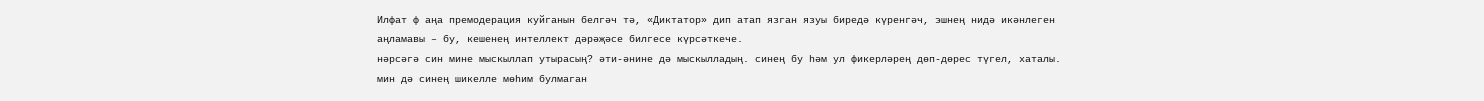Илфат ф аңа премодерация куйганын белгәч тә, «Диктатор» дип атап язган язуы биредә күренгәч, эшнең нидә икәнлеген аңламавы – бу, кешенең интеллект дәрәҗәсе билгесе күрсәткече.
нәрсәгә син мине мыскыллап утырасың? әти-әнине дә мыскылладың. синең бу һәм ул фикерләрең дөп-дөрес түгел, хаталы.
мин дә синең шикелле мөһим булмаган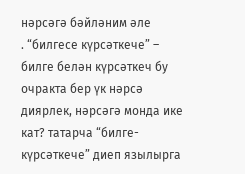нәрсәгә бәйләним әле
. “билгесе күрсәткече” – билге белән күрсәткеч бу очракта бер үк нәрсә диярлек, нәрсәгә монда ике кат? татарча “билге-күрсәткече” диеп язылырга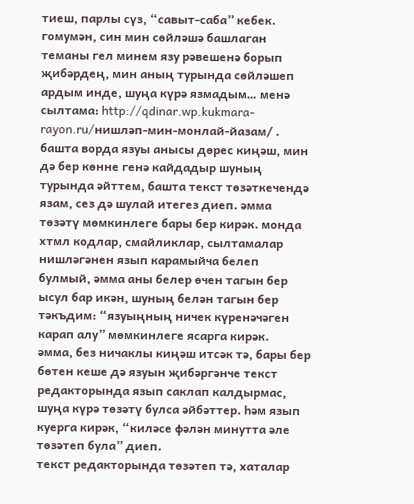тиеш, парлы сүз, “савыт-саба” кебек.
гомумән, син мин сөйләшә башлаган теманы гел минем язу рәвешенә борып җибәрдең, мин аның турында сөйләшеп ардым инде, шуңа күрә язмадым… менә сылтама: http://qdinar.wp.kukmara-rayon.ru/нишләп-мин-монлай-йазам/ .
башта ворда язуы анысы дөрес киңәш, мин дә бер көнне генә кайдадыр шуның турында әйттем, башта текст төзәткечендә язам, сез дә шулай итегез диеп. әмма төзәтү мөмкинлеге бары бер кирәк. монда хтмл кодлар, смайликлар, сылтамалар нишләгәнен язып карамыйча белеп булмый, әмма аны белер өчен тагын бер ысул бар икән, шуның белән тагын бер тәкъдим: “язуыңның ничек күренәчәген карап алу” мөмкинлеге ясарга кирәк.
әмма, без ничаклы киңәш итсәк тә, бары бер бөтен кеше дә язуын җибәргәнче текст редакторында язып саклап калдырмас, шуңа күрә төзәтү булса әйбәттер. һәм язып куерга кирәк, “киләсе фәлән минутта әле төзәтеп була” диеп.
текст редакторында төзәтеп тә, хаталар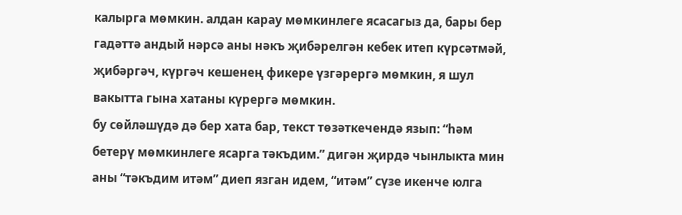калырга мөмкин. алдан карау мөмкинлеге ясасагыз да, бары бер гадәттә андый нәрсә аны нәкъ җибәрелгән кебек итеп күрсәтмәй, җибәргәч, күргәч кешенең фикере үзгәрергә мөмкин, я шул вакытта гына хатаны күрергә мөмкин.
бу сөйләшүдә дә бер хата бар, текст төзәткечендә язып: “һәм бетерү мөмкинлеге ясарга тәкъдим.” дигән җирдә чынлыкта мин аны “тәкъдим итәм” диеп язган идем, “итәм” сүзе икенче юлга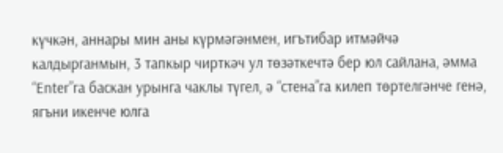күчкән, аннары мин аны күрмәгәнмен, игътибар итмәйчә калдырганмын, 3 тапкыр чирткәч ул төзәткечтә бер юл сайлана, әмма “Enter”га баскан урынга чаклы түгел, ә “стена”га килеп төртелгәнче генә, ягъни икенче юлга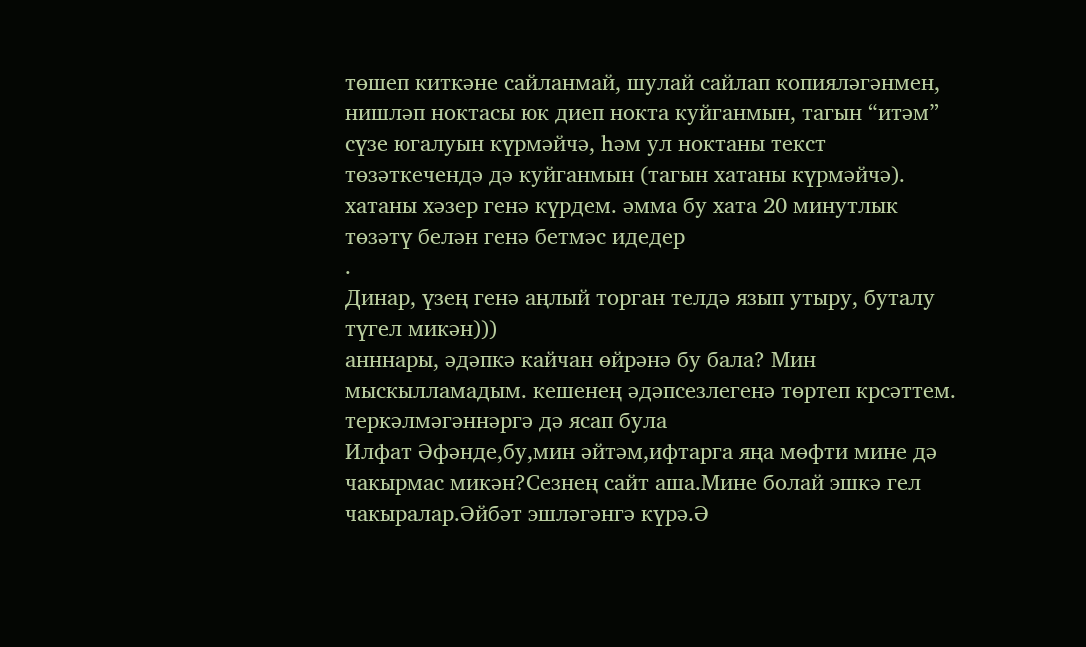төшеп киткәне сайланмай, шулай сайлап копияләгәнмен, нишләп ноктасы юк диеп нокта куйганмын, тагын “итәм” сүзе югалуын күрмәйчә, һәм ул ноктаны текст төзәткечендә дә куйганмын (тагын хатаны күрмәйчә). хатаны хәзер генә күрдем. әмма бу хата 20 минутлык төзәтү белән генә бетмәс идедер
.
Динар, үзең генә аңлый торган телдә язып утыру, буталу түгел микән)))
анннары, әдәпкә кайчан өйрәнә бу бала? Мин мыскылламадым. кешенең әдәпсезлегенә төртеп крсәттем.
теркәлмәгәннәргә дә ясап була
Илфат Әфәнде,бу,мин әйтәм,ифтарга яңа мөфти мине дә чакырмас микән?Сезнең сайт аша.Мине болай эшкә гел чакыралар.Әйбәт эшләгәнгә күрә.Ә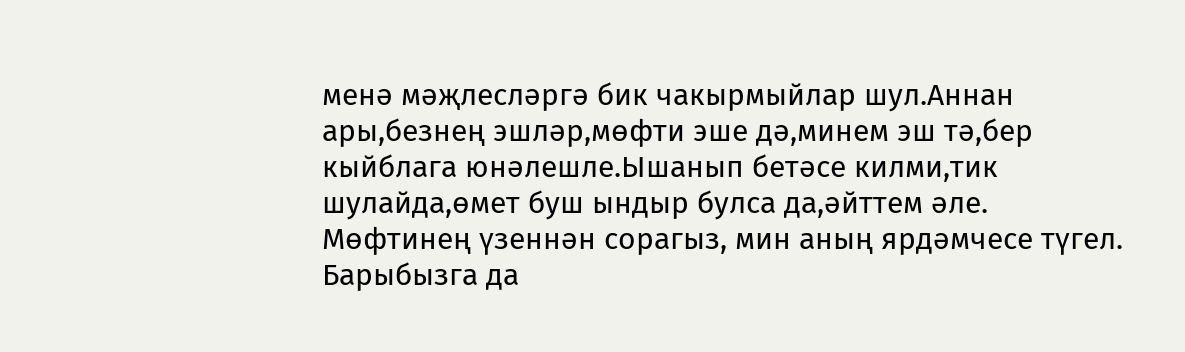менә мәҗлесләргә бик чакырмыйлар шул.Аннан ары,безнең эшләр,мөфти эше дә,минем эш тә,бер кыйблага юнәлешле.Ышанып бетәсе килми,тик шулайда,өмет буш ындыр булса да,әйттем әле.
Мөфтинең үзеннән сорагыз, мин аның ярдәмчесе түгел. Барыбызга да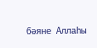бәяне Аллаһы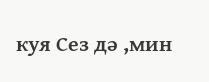куя Сез дә ,мин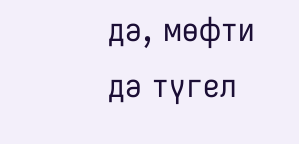дә, мөфти дә түгел